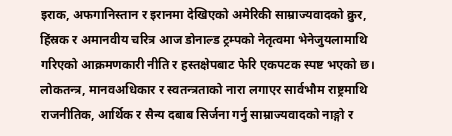इराक, अफगानिस्तान र इरानमा देखिएको अमेरिकी साम्राज्यवादको क्रुर, हिंस्रक र अमानवीय चरित्र आज डोनाल्ड ट्रम्पको नेतृत्वमा भेनेजुयलामाथि गरिएको आक्रमणकारी नीति र हस्तक्षेपबाट फेरि एकपटक स्पष्ट भएको छ। लोकतन्त्र, मानवअधिकार र स्वतन्त्रताको नारा लगाएर सार्वभौम राष्ट्रमाथि राजनीतिक, आर्थिक र सैन्य दबाब सिर्जना गर्नु साम्राज्यवादको नाङ्गो र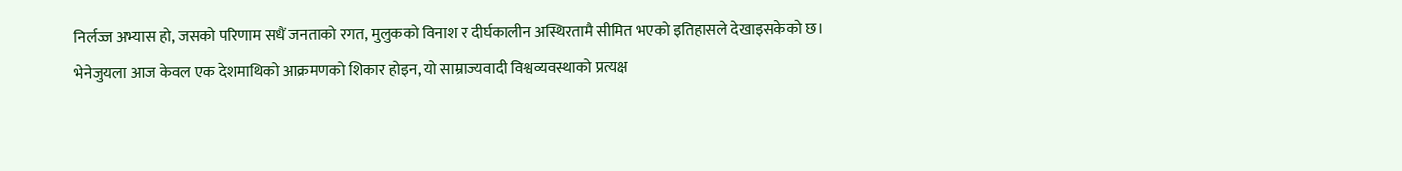निर्लज्ज अभ्यास हो, जसको परिणाम सधैं जनताको रगत, मुलुकको विनाश र दीर्घकालीन अस्थिरतामै सीमित भएको इतिहासले देखाइसकेको छ।
भेनेजुयला आज केवल एक देशमाथिको आक्रमणको शिकार होइन, यो साम्राज्यवादी विश्वव्यवस्थाको प्रत्यक्ष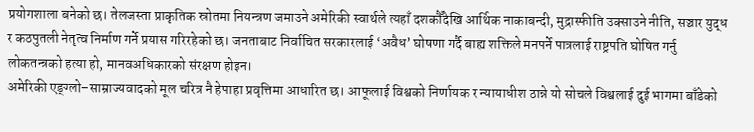प्रयोगशाला बनेको छ। तेलजस्ता प्राकृतिक स्रोतमा नियन्त्रण जमाउने अमेरिकी स्वार्थले त्यहाँ दशकौँदेखि आर्थिक नाकाबन्दी, मुद्रास्फीति उक्साउने नीति, सञ्चार युद्ध र कठपुतली नेतृत्व निर्माण गर्ने प्रयास गरिरहेको छ। जनताबाट निर्वाचित सरकारलाई ‘अवैध’ घोषणा गर्दै बाह्य शक्तिले मनपर्ने पात्रलाई राष्ट्रपति घोषित गर्नु लोकतन्त्रको हत्या हो, मानवअधिकारको संरक्षण होइन।
अमेरिकी एङ्ग्लो–साम्राज्यवादको मूल चरित्र नै हेपाहा प्रवृत्तिमा आधारित छ। आफूलाई विश्वको निर्णायक र न्यायाधीश ठान्ने यो सोचले विश्वलाई दुई भागमा बाँडेको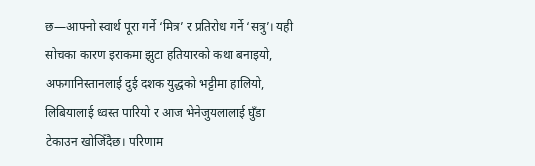छ—आफ्नो स्वार्थ पूरा गर्ने ‘मित्र’ र प्रतिरोध गर्ने ‘सत्रु’। यही सोचका कारण इराकमा झुटा हतियारको कथा बनाइयो, अफगानिस्तानलाई दुई दशक युद्धको भट्टीमा हालियो, लिबियालाई ध्वस्त पारियो र आज भेनेजुयलालाई घुँडा टेकाउन खोजिँदैछ। परिणाम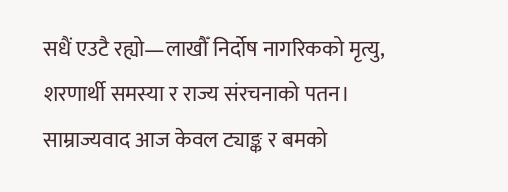सधैं एउटै रह्यो—लाखौँ निर्दोष नागरिकको मृत्यु, शरणार्थी समस्या र राज्य संरचनाको पतन।
साम्राज्यवाद आज केवल ट्याङ्क र बमको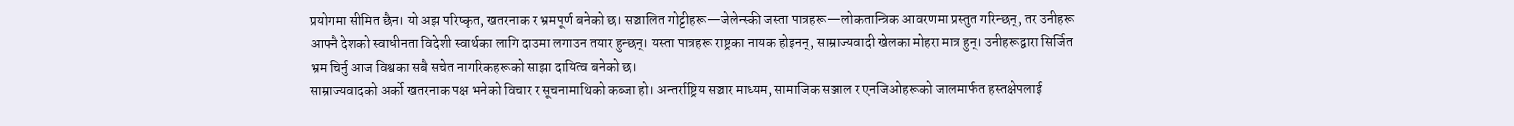प्रयोगमा सीमित छैन। यो अझ परिष्कृत, खतरनाक र भ्रमपूर्ण बनेको छ। सञ्चालित गोट्टीहरू—जेलेन्स्की जस्ता पात्रहरू—लोकतान्त्रिक आवरणमा प्रस्तुत गरिन्छन्, तर उनीहरू आफ्नै देशको स्वाधीनता विदेशी स्वार्थका लागि दाउमा लगाउन तयार हुन्छन्। यस्ता पात्रहरू राष्ट्रका नायक होइनन्, साम्राज्यवादी खेलका मोहरा मात्र हुन्। उनीहरूद्वारा सिर्जित भ्रम चिर्नु आज विश्वका सबै सचेत नागरिकहरूको साझा दायित्व बनेको छ।
साम्राज्यवादको अर्को खतरनाक पक्ष भनेको विचार र सूचनामाथिको कब्जा हो। अन्तर्राष्ट्रिय सञ्चार माध्यम, सामाजिक सञ्जाल र एनजिओहरूको जालमार्फत हस्तक्षेपलाई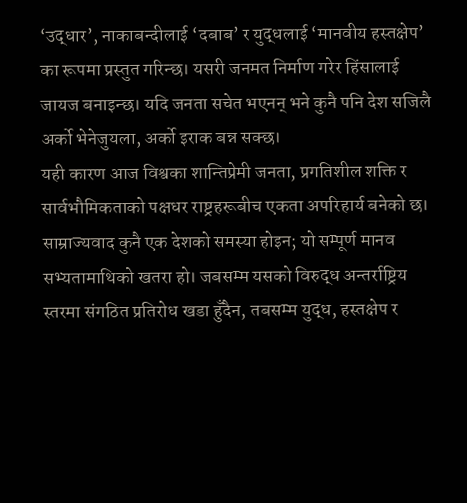‘उद्धार’, नाकाबन्दीलाई ‘दबाब’ र युद्धलाई ‘मानवीय हस्तक्षेप’ का रूपमा प्रस्तुत गरिन्छ। यसरी जनमत निर्माण गरेर हिंसालाई जायज बनाइन्छ। यदि जनता सचेत भएनन् भने कुनै पनि देश सजिलै अर्को भेनेजुयला, अर्को इराक बन्न सक्छ।
यही कारण आज विश्वका शान्तिप्रेमी जनता, प्रगतिशील शक्ति र सार्वभौमिकताको पक्षधर राष्ट्रहरूबीच एकता अपरिहार्य बनेको छ। साम्राज्यवाद कुनै एक देशको समस्या होइन; यो सम्पूर्ण मानव सभ्यतामाथिको खतरा हो। जबसम्म यसको विरुद्ध अन्तर्राष्ट्रिय स्तरमा संगठित प्रतिरोध खडा हुँदैन, तबसम्म युद्ध, हस्तक्षेप र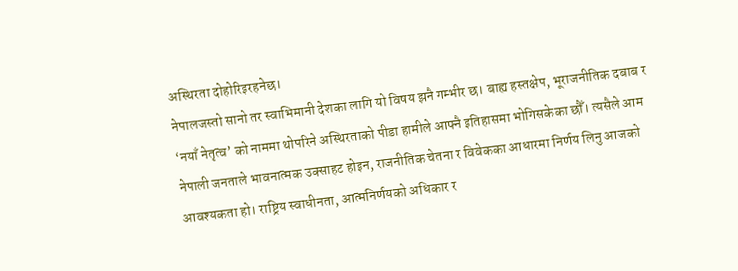अस्थिरता दोहोरिइरहनेछ।
नेपालजस्तो सानो तर स्वाभिमानी देशका लागि यो विषय झनै गम्भीर छ। बाह्य हस्तक्षेप, भूराजनीतिक दबाब र ‘नयाँ नेतृत्व’ को नाममा थोपरिने अस्थिरताको पीडा हामीले आफ्नै इतिहासमा भोगिसकेका छौँ। त्यसैले आम नेपाली जनताले भावनात्मक उक्साहट होइन, राजनीतिक चेतना र विवेकका आधारमा निर्णय लिनु आजको आवश्यकता हो। राष्ट्रिय स्वाधीनता, आत्मनिर्णयको अधिकार र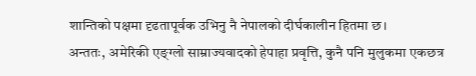शान्तिको पक्षमा दृढतापूर्वक उभिनु नै नेपालको दीर्घकालीन हितमा छ।
अन्ततः, अमेरिकी एङ्ग्लो साम्राज्यवादको हेपाहा प्रवृत्ति, कुनै पनि मुलुकमा एकछत्र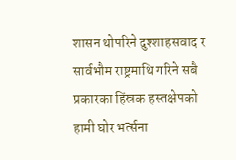शासन थोपरिने दुश्शाहसवाद र सार्वभौम राष्ट्रमाथि गरिने सबै प्रकारका हिंस्रक हस्तक्षेपको हामी घोर भर्त्सना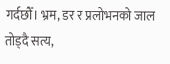गर्दछौँ। भ्रम, डर र प्रलोभनको जाल तोड्दै सत्य,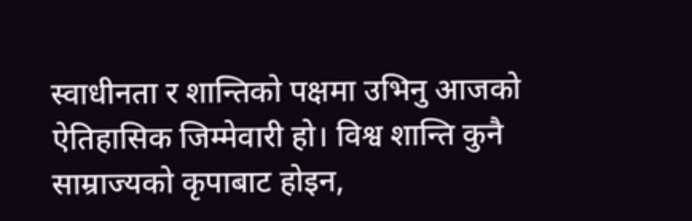स्वाधीनता र शान्तिको पक्षमा उभिनु आजको ऐतिहासिक जिम्मेवारी हो। विश्व शान्ति कुनै साम्राज्यको कृपाबाट होइन,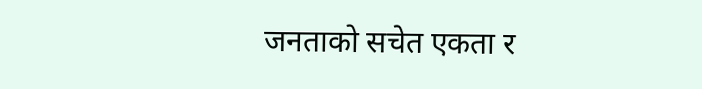जनताको सचेत एकता र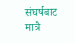संघर्षबाट मात्रै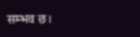सम्भव छ।